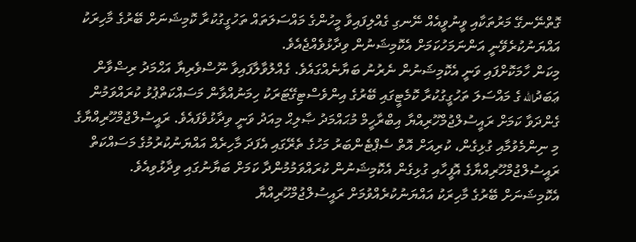ގޮތްނޭނގޭ މަރުތަކާއި ވީނުވީއެއް ނޭނގި ގެއްލިފައިވާ މީހުންގެ މައްސަލަތައް ތަހުގީގުކުރާ ކޮމިޝަނަށް ބޭރުގެ މާހިރަކު އައްޔަނުކުރެވޭނީ އަންނަމަހުކަމަށް އެކޮމިޝަނުން ވިދާޅުވެއްޖެއެވެ.
މިކަން ހާމަކޮށްފައި ވަނީ އެކޮމިޝަނުން ނެރުނު ބަޔާނެއްގައެވެ. ގެއްލުވާލާފައިވާ ނޫސްވެރިޔާ އަޙްމަދު ރިޟްވާން ޢަބަދުالله ގެ މައްސަލަ ތަހުގީގުކުރާ ކޮމެޓީގައި ބޭރުގެ އިންވެސްޓިގޭޓަރަކު ހިމަނުއްވާން މަސައްކަތްޕުޅު ކުރައްވަމުން ގެންދަވާ ކަމަށް ރައީސުލްޖުމްހޫރިއްޔާ އިބްރާހީމް މުޙައްމަދު ޞާލިޙް މިއަދު ވަނީ ވިދާޅުވެފައެވެ. ރައީސުލްޖުމްހޫރިއްޔާގެ މި ނިންމެވުމާއި ގުޅިގެން، ކުރިއަށް އޮތް ސެޕްޓެންބަރު މަހުގެ ތެރޭގައި އެފަދަ މާހިރެއް އައްޔަނުކުރުމުގެ މަސައްކަތް ރައީސުލްޖުމްހޫރިއްޔާގެ އޮފީހާއި ގުޅިގެން އެކޮމިޝަނުން ކުރައްވަމުމުންދާ ކަމަށް ބަޔާނުގައި ވިދާޅުވިއެވެ.
އެކޮމިޝަނަށް ބޭރުގެ މާހިރަކު އައްޔަނުކުރެއްވުމަށް ރައީސުލްޖުމްހޫރިއްޔާ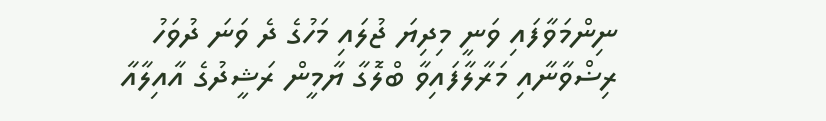ނިންމަވާފައި ވަނީ މިދިޔަ ޖުލައި މަހުގެ ދެ ވަނަ ދުވަހު ރިޟްވާނާއި މަރާލާފައިވާ ބްލޮގާ ޔާމީން ރަޝީދުގެ އާއިލާއާ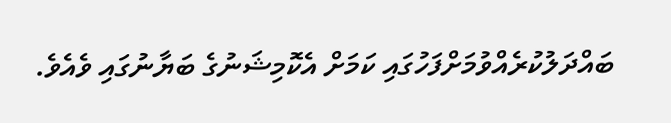ބައްދަލުކުރެއްވުމަށްފަހުގައި ކަމަށް އެކޮމިޝަނުގެ ބަޔާނުގައި ވެއެވެ.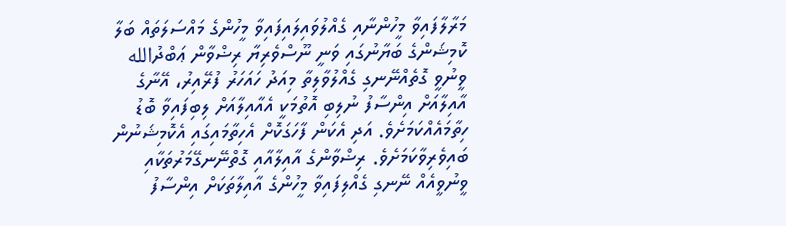މަރާލާފައިވާ މީހުންނާއި ގެއްލުވައިލައިފައިވާ މީހުންގެ މައްސަލަތައް ބަލާ ކޮމިޝަންގެ ބަޔާނުގައި ވަނީ ނޫސްވެރިޔާ ރިޟްވާން ޢަބްދުالله ވީނުވީ ގޮތެއްނޭނގި ގެއްލުވާލިތާ މިއަދު ހައަހަރު ފުރޭއިރު، އޭނާގެ އާއިލާއަށް އިންސާފު ނުލިބި އޮތުމަކީ އެއާއިލާއަށް ލިބިފައިވާ ބޮޑު ހިތާމައެއްކަމަށެވެ. އަދި އެކަން ފާހަގަކޮށް އެހިތާމައިގައި އެކޮމިޝަނުން ބައިވެރިވާކަމަށެވެ. ރިޟްވާންގެ އާއިލާއާއި ގޮތްނޭނގޭމަރުތަކާއި ވީނުވީއެއް ނޭނގި ގެއްލިފައިވާ މީހުންގެ އާއިލާތަކަށް އިންސާފު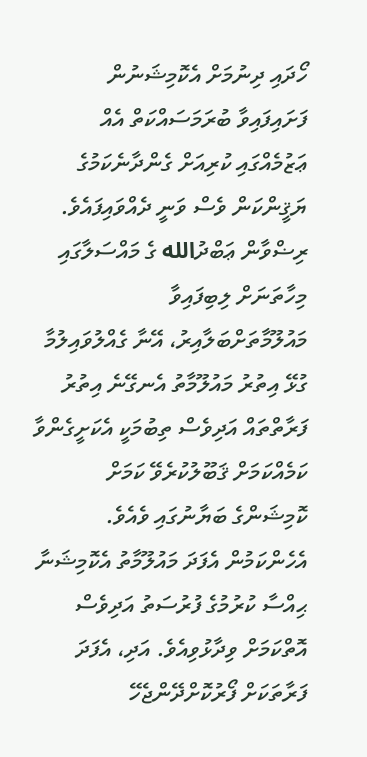ހޯދައި ދިނުމަށް އެކޮމިޝަނުން ފަށައިފައިވާ ބުރަމަސައްކަތް އެއް ޢަޒުމެއްގައި ކުރިއަށް ގެންދާނެކަމުގެ ޔަޤީންކަން ވެސް ވަނީ ދެއްވައިފައެވެ.
ރިޟްވާން ޢަބްދުالله ގެ މައްސަލާގައި މިހާތަނަށް ލިބިފައިވާ މައުލޫމާތަށްބަލާއިރު، އޭނާ ގެއްލުވައިލުމާ ގުޅޭ އިތުރު މައުލޫމާތު އެނގޭނެ އިތުރު ފަރާތްތައް އަދިވެސް ތިބުމަކީ އެކަށީގެންވާ ކަމެއްކަމަށް ޤަބޫލުކުރެވޭ ކަމަށް ކޮމިޝަންގެ ބަޔާނުގައި ވެއެވެ. އެހެންކަމުން އެފަދަ މައުލޫމާތު އެކޮމިޝަނާ ޙިއްސާ ކުރުމުގެ ފުރުސަތު އަދިވެސް އޮތްކަމަށް ވިދާޅުވިއެވެ. އަދި، އެފަދަ ފަރާތަކަށް ފޯރުކޮށްދޭންޖެހޭ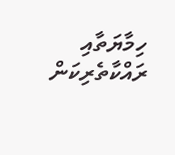ހިމާޔަތާއި ރައްކާތެރިކަން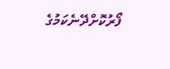ފޯރުކޮށްދޭނެކަމުގެ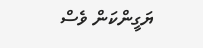ޔަގީންކަން ވެސް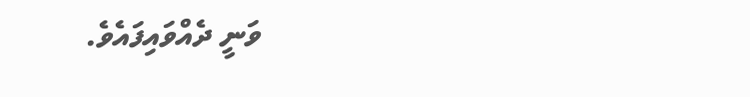ވަނީ ދެއްވައިފައެވެ.